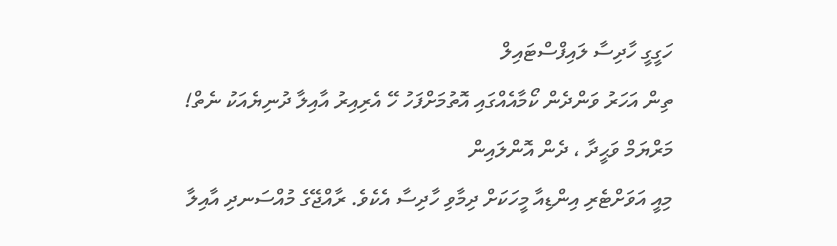ހަގީގީ ހާދިސާ ލައިފްސްޓައިލް
ތިން އަހަރު ވަންދެން ކޯމާއެއްގައި އޮތުމަށްފަހު ހޭ އެރިއިރު އާއިލާ ދުނިޔެއަކު ނެތް!
މަރްޔަމް ވަޙީދާ ، ދެން އޮންލައިން
މިއީ އަވަށްޓެރި އިންޑިއާ މީހަކަށް ދިމާވި ހާދިސާ އެކެވެ. ރާއްޖޭގެ މުއްސަނދި އާއިލާ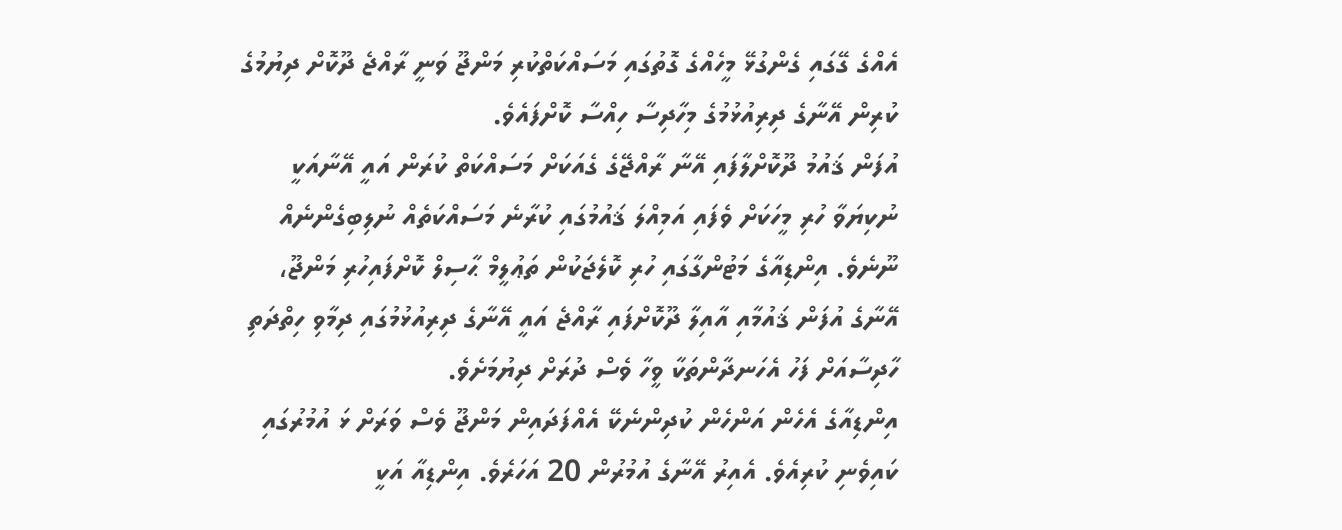އެއްގެ ގޭގައި ގެންގުޅޭ މީހެއްގެ ގޮތުގައި މަސައްކަތްކުރި މަންޖޫ ވަނީ ރާއްޖެ ދޫކޮށް ދިޔުމުގެ ކުރިން އޭނާގެ ދިރިއުޅުމުގެ މިހާދިސާ ހިއްސާ ކޮށްފައެވެ.
އުފަން ޤައުމު ދޫކޮށްލާފައި އޭނާ ރާއްޖޭގެ ގެއަކަށް މަސައްކަތް ކުރަން އައީ އޭނާއަކީ ނުކިޔަވާ ހުރި މީހަކަށް ވެފައި އަމިއްލަ ޤައުމުގައި ކުރާނެ މަސައްކަތެއް ނުލިބިގެންނެއް ނޫނެވެ. އިންޑިއާގެ މަޓުންގާގައި ހުރި ކޮލެޖަކުން ތަޢުލީމް ޙާސިލް ކޮށްފައިހުރި މަންޖޫ، އޭނާގެ އުފަން ޤައުމާއި އާއިލާ ދޫކޮށްފައި ރާއްޖެ އައީ އޭނާގެ ދިރިއުޅުމުގައި ދިމާވި ހިތްދަތި ހާދިސާއަށް ފަހު އެހަނދާންތަކާ ވީހާ ވެސް ދުރަށް ދިޔުމަށެވެ.
އިންޑިއާގެ އެހެން އަންހެން ކުދިންނެކޭ އެއްފަދައިން މަންޖޫ ވެސް ވަރަށް ޅަ އުމުރުގައި ކައިވެނި ކުރިއެވެ. އެއިރު އޭނާގެ އުމުރުން 20 އަހަރެވެ. އިންޑިއާ އަކީ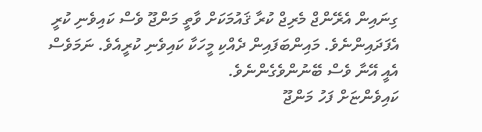ގިނައިން އެރޭންޖް މެރިޖް ކުރާ ޤައުމަކަށް ވާތީ މަންޖޫ ވެސް ކައިވެނި ކުރީ އެފަދައިންނެވެ. މައިންބަފައިން ދެއްކި މީހަކާ ކައިވެނި ކުރީއެވެ. ނަމަވެސް އެއީ އޭނާ ވެސް ބޭނުންވެގެންނެވެ.
ކައިވެންޏަށް ފަހު މަންޖޫ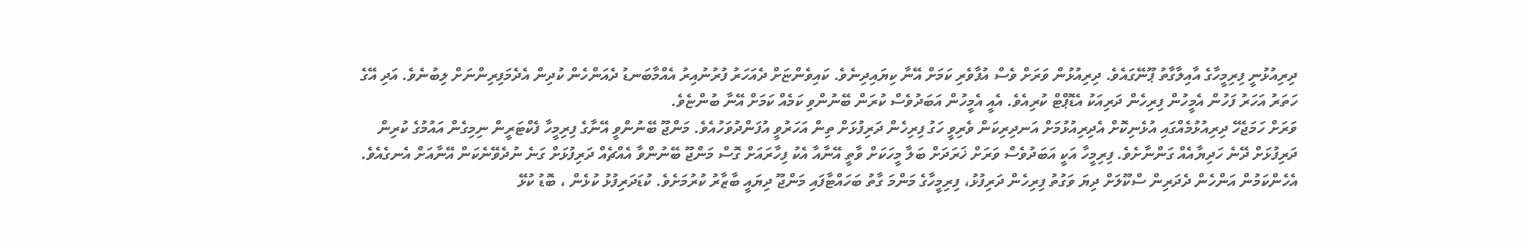ދިރިއުޅުނީ ފިރިމީހާގެ އާއިލާގާތު ޕޫނޭގައެވެ. ދިރިއުޅުން ވަރަށް ވެސް އުފާވެރި ކަމަށް އޭނާ ކިޔައިދިނެވެ. ކައިވެންޏަށް ދެއަހަރު ފުރުނުއިރު އެއްމާބަނޑު ދެއަންހެން ކުދިން އެދެމަފިރިންނަށް ލިބުނެވެ. އަދި އޭގެ ހަތަރު އަހަރު ފަހުން އެމީހުން ފިރިހެން ދަރިއަކު އެޑޮޕްޓް ކުރިއެވެ. އެއީ އެމީހުން އަބަދުވެސް ކުރަން ބޭނުންވި ކަމެއް ކަމަށް އޭނާ ބުންޏެވެ.
ވަރަށް ހަމަޖެހޭ ދިރިއުޅުމެއްގައި އުޅެނިކޮށް އެދިރިއުޅުމަށް އަނދިރިކަން ވެރިވީ ހަގު ފިރިހެން ދަރިފުޅަށް ތިން އަހަރުވީ އުފަންދުވަހުއެވެ. މަންޖޫ ބޭނުންވީ އޭނާގެ ފިރިމީހާ ފެކްޓަރީން ނިމިގެން އައުމުގެ ކުރިން ދަރިފުޅަށް ދޭނެ ހަދިޔާއެއް ގަންނާށެވެ. ފިރިމީހާ އަކީ އަބަދުވެސް ވަރަށް ޚަރަދަށް ބަލާ މީހަކަށް ވާތީ އޭނާއާ އެކު ފިހާރައަށް ގޮސް މަންޖޫ ބޭނުންވާ އެއްޗެއް ދަރިފުޅަށް ގަނެ ނުދެވޭނެކަން އޭނާއަށް އެނގެއެވެ. އެހެންކަމުން އަންހެން ދެދަރިން ސްކޫލަށް ދިޔަ ވަގުތު ފިރިހެން ދަރިފުޅު، ފިރިމީހާގެ މަންމަ ގާތު ބަހައްޓާފައި މަންޖޫ ދިޔައީ ބާޒާރު ކުރުމަށެވެ. ކުޑަދަރިފުޅު ކުޅެން ، ބޮޑު ކުޅޭ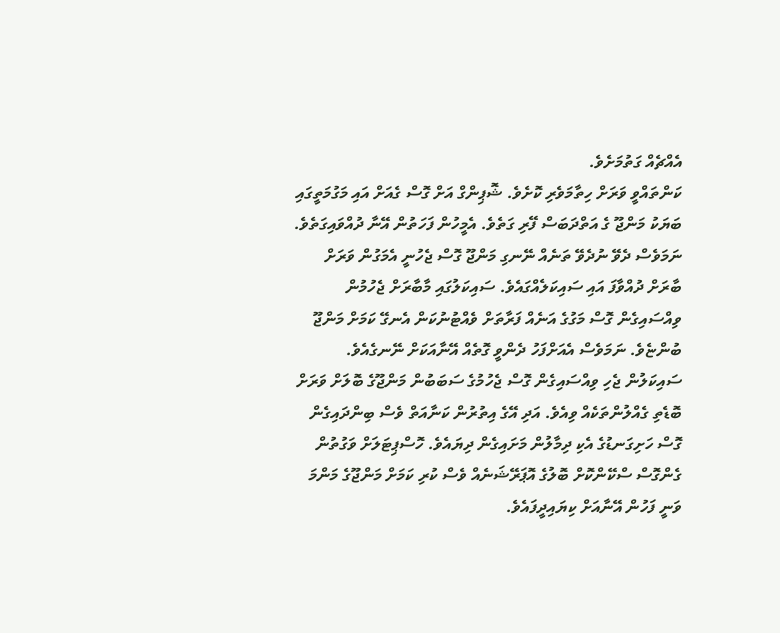އެއްޗެއް ގަތުމަށެވެ.
ކަންތައްވީ ވަރަށް ހިތާމަވެރި ކޮށެވެ. ޝޮޕިންގް އަށް ގޮސް ގެއަށް އައި މަގުމަތީގައި ބަޔަކު މަންޖޫ ގެ އަތްދަބަސް ފޭރި ގަތެވެ. އެމީހުން ފަހަތުން އޭނާ ދުއްވައިގަތެވެ. ނަމަވެސް ދެވޭ ނުދެވޭ ތަނެއް ނޭނގި މަންޖޫ ގޮސް ޖެހުނީ އެމަގުން ވަރަށް ބާރަށް ދުއްވާފަ އައި ސައިކަލެއްގައެވެ. ސައިކަލުގައި މާބާރަށް ޖެހުމުން ވިއްސައިގެން ގޮސް މަގުގެ އަނެއް ފަރާތަށް ވެއްޓުނުކަން އެނގޭ ކަމަށް މަންޖޫ ބުންޏެވެ. ނަމަވެސް އެއަށްފަހު ދެންވީ ގޮތެއް އޭނާއަކަށް ނޭނގެއެވެ.
ސައިކަލުން ޖެހި ވިއްސައިގެން ގޮސް ޖެހުމުގެ ސަބަބުން މަންޖޫގެ ބޮލަށް ވަރަށް ބޮޑެތި ގެއްލުންތަކެއް ވިއެވެ. އަދި އޭގެ އިތުރުން ކަނާއަތް ވެސް ބިންދައިގެން ގޮސް ހަށިގަނޑުގެ އެކި ދިމާލުން މަށައިގެން ދިޔައެވެ. ހޮސްޕިޓަލަށް ވަގުތުން ގެންގޮސް ސްކޭންކޮށް ބޮލުގެ އޮޕަރޭޝަނެއް ވެސް ކުރި ކަމަށް މަންޖޫގެ މަންމަ ވަނީ ފަހުން އޭނާއަށް ކިޔައިދީފައެވެ.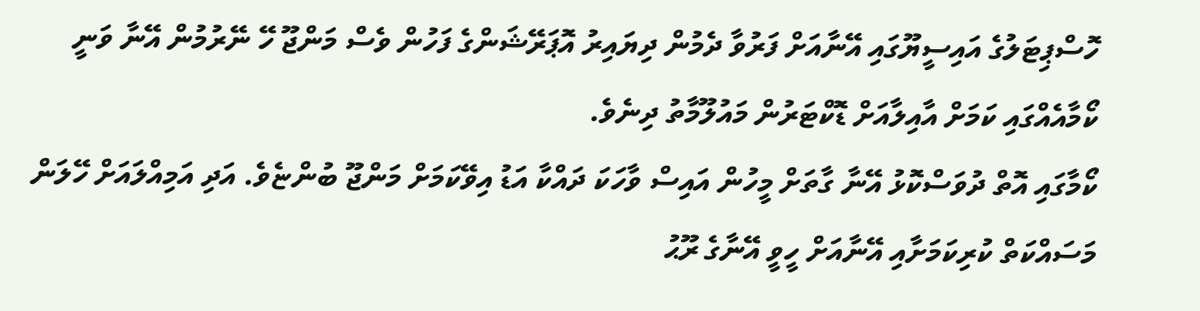ހޮސްޕިޓަލުގެ އައިސީޔޫގައި އޭނާއަށް ފަރުވާ ދެމުން ދިޔައިރު އޮޕަރޭޝަންގެ ފަހުން ވެސް މަންޖޫ ހޭ ނޭރުމުން އޭނާ ވަނީ ކޯމާއެއްގައި ކަމަށް އާއިލާއަށް ޑޮކްޓަރުން މައުލޫމާތު ދިނެވެ.
ކޯމާގައި އޮތް ދުވަސްކޮޅު އޭނާ ގާތަށް މީހުން އައިސް ވާހަކަ ދައްކާ އަޑު އިވޭކަމަށް މަންޖޫ ބުންޏެވެ. އަދި އަމިއްލައަށް ހޭލަން މަސައްކަތް ކުރިކަމަށާއި އޭނާއަށް ހީވީ އޭނާގެ ރޫޙު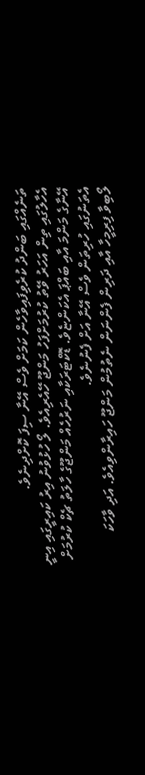ތަނެއްގައި ބަންދު ކުރެވިފައިވާހެން ކަމަށް ވެސް އޭނާ ސިފަ ކޮށްދިނެވެ.
އެހާލުގައި ތިން އަހަރު ވޭތު ކުރުމަށްފަހު މަންޖޫ ހޭއެރިއެވެ. ލޯ ހުޅުވުނު އިރު ކައިރީގައި އިނީ އޭނާގެ މަންމަ އާއި ބައްޕަ އެކަންޏެވެ. ޑޮކްޓަރަކާއި ނަރުހެއް މަންޖޫގެ ހާލަތު ޗެކް ކުރުމަށް އެތަނުގައި ހުރިތަން ވެސް އޭނާ އަށް ފެނުނެވެ.
ލޯބިވާ ފިރިމީހާ އާއި ދަރިން ފެންނަން ނެތުމުން މަންޖޫ ހައިރާންވިއެވެ. އަދި ވާހަކަ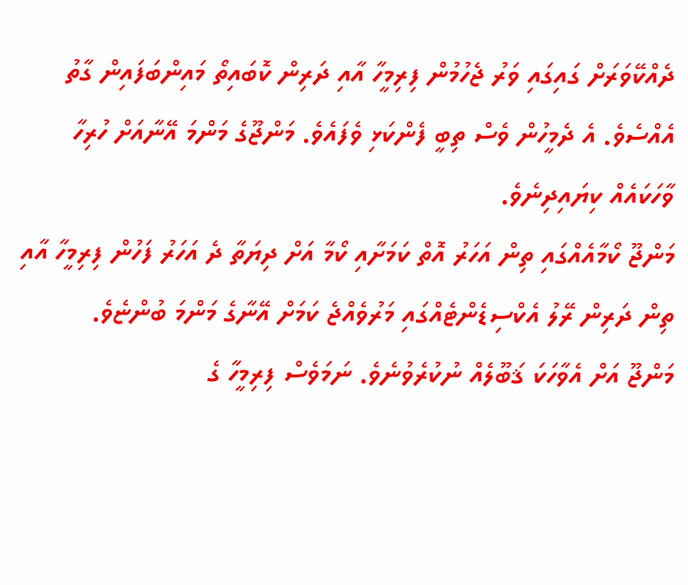ދެއްކޭވަރަށް ގައިގައި ވަރު ޖެހުމުން ފިރިމީހާ އާއި ދަރިން ކޮބައިތޯ މައިންބަފައިން ގާތު އެއްސެވެ. އެ ދެމީހުން ވެސް ތިބީ ފެންކަޅި ވެފައެވެ. މަންޖޫގެ މަންމަ އޭނާއަށް ހުރިހާ ވާހަކައެއް ކިޔައިދިނެވެ.
މަންޖޫ ކޯމާއެއްގައި ތިން އަހަރު އޮތް ކަމަށާއި ކޯމާ އަށް ދިޔަތާ ދެ އަހަރު ފަހުން ފިރިމީހާ އާއި ތިން ދަރިން ރޭލު އެކްސިޑެންޓެއްގައި މަރުވެއްޖެ ކަމަށް އޭނާގެ މަންމަ ބުންޏެވެ.
މަންޖޫ އަށް އެވާހަކަ ޤަބޫލެއް ނުކުރެވުނެވެ. ނަމަވެސް ފިރިމީހާ ގެ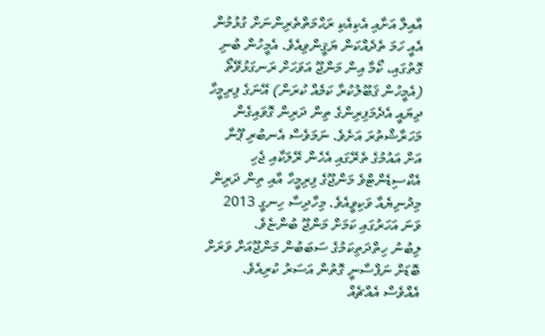އާއިލާ އަށާއި އެކިއެކި ރަޙްމަތްތެރިންނަށް ގުޅުމުން އެއީ ހަމަ ތެދެއްކަން ޔަޤީންވިއެވެ. އެމީހުން ބުނި ގޮތުގައި، ކޯމާ އިން މަންޖޫ އަވަހަށް ރަނގަޅުވޭތޯ (އެމީހުން ޤަބޫލުކުރާ ކަމެއް ކުރަން) އޭނަގެ ފިރިމީހާ ދިޔައީ އެދެމަފިރިންގެ ތިން ދަރިން ގޮވައިގެން މަހަރާޝްތުރަ އަށެވެ. ނަމަވެސް އެނބުރި ޕޫނާ އަށް އައުމުގެ ތެރޭގައި އެހެން ރޭލަކާއި ޖެހި އެކްސިޑެންޓްވެ މަންޖޫގެ ފިރިމީހާ އާއި ތިން ދަރިން މިދުނިޔެއާ ވަކިވީއެވެ. މިހާދިސާ ހިނގީ 2013 ވަނަ އަހަރުގައި ކަމަށް މަންޖޫ ބުންޏެވެ.
ލިބުނު ހިތްދަތިކަމުގެ ސަބަބުން މަންޖޫއަށް ވަރަށް ބޮޑަށް ނަފްސާނީ ގޮތުން އަސަރު ކުރިއެވެ. އެއްވެސް އެއްޗެއް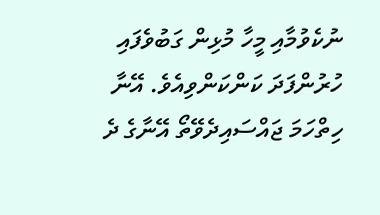ނުކެވުމާއި މީހާ މުޅިން ގަބުވެފައި ހުރުންފަދަ ކަންކަންވިއެވެ. އޭނާ ހިތްހަމަ ޖައްސައިދެވޭތޯ އޭނާގެ ދެ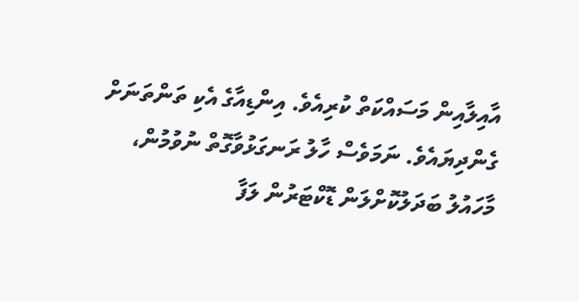އާއިލާއިން މަސައްކަތް ކުރިއެވެ. އިންޑިއާގެ އެކި ތަންތަނަށް ގެންދިޔައެވެ. ނަމަވެސް ހާލު ރަނގަޅުވާގޮތް ނުވުމުން، މާހައުލު ބަދަލުކޮށްލަން ޑޮކްޓަރުން ލަފާ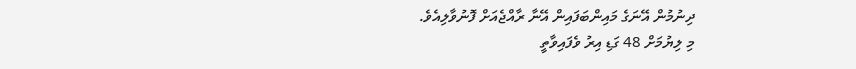ދިނުމުން އޭނަގެ މައިންބަފައިން އޭނާ ރާއްޖެއަށް ފޮނުވާލިއެވެ.
މި ލިޔުމަށް 48 ގަޑި އިރު ވެފައިވާތީ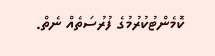ކޮމެންޓުކުރުމުގެ ފުރުސަތެއް ނެތް.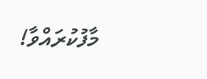މާފުކުރައްވާ!